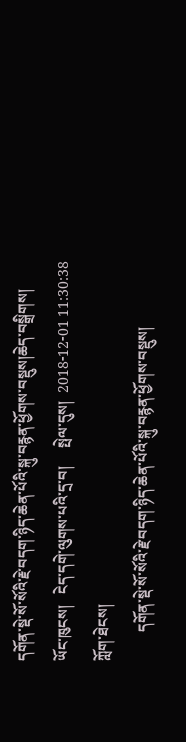དགོན་སྡེ་སོ་སོའི་རྗེ་བདག་ཉིད་ཆེན་པོའི་སྐུ་བརྙན་ཕྱོགས་བསྡུས།ཆེད་བསྒྲིགས།
ཡོང་ཁུངས།   ངེད་དགེ་ལུགས་པའི་དྲ་བ།     སྤེལ་དུས།  2018-12-01 11:30:38         ཀློག་ཐེངས།
        དགོན་སྡེ་སོ་སོའི་རྗེ་བདག་ཉིད་ཆེན་པོའི་སྐུ་བརྙན་ཕྱོགས་བསྡུས།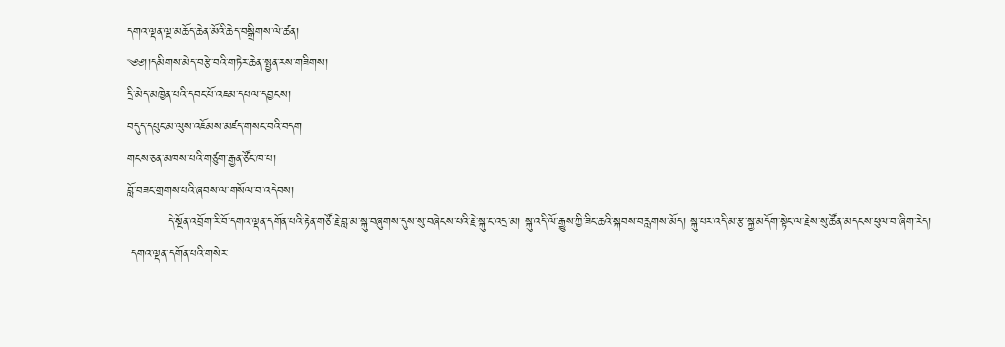དགའ་ལྡན་ལྔ་མཆོད་ཆེན་མོའི་ཆེད་བསྒྲིགས་ལེ་ཚན།
༄༅།།དམིགས་མེད་བརྩེ་བའི་གཏེར་ཆེན་སྤྱན་རས་གཟིགས།
དྲི་མེད་མཁྱེན་པའི་དབང་པོ་འཇམ་དཔལ་དབྱངས།
བདུད་དཔུང་མ་ལུས་འཇོམས་མཛད་གསང་བའི་བདག
གངས་ཅན་མཁས་པའི་གཙུག་རྒྱན་ཙོང་ཁ་པ།
བློ་བཟང་གྲགས་པའི་ཞབས་ལ་གསོལ་བ་འདེབས།
          དེ་སྔོན་འབྲོག་རི་བོ་དགའ་ལྡན་དགོན་པའི་རྟེན་གཙོ་རྗེ་བླ་མ་སྐུ་བཞུགས་དུས་སུ་བཞེངས་པའི་རྗེ་སྐུ་ང་འདྲ་མ། སྐུ་འདི་ལོ་རྒྱུས་ཀྱི་ཟིང་ཆའི་སྐབས་བརླགས་མོད། སྐུ་པར་འདི་མ་རྩ་སྐྱ་མདོག་སྟེང་ལ་རྗེས་སུ་ཚོན་མདངས་ཕུལ་བ་ཞིག་རེད།
 དགའ་ལྡན་དགོན་པའི་གསེར་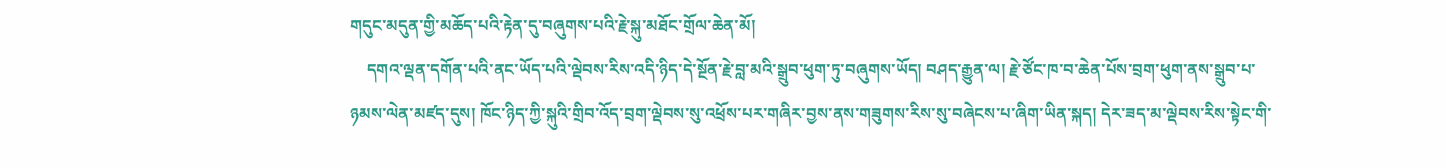གདུང་མདུན་གྱི་མཆོད་པའི་རྟེན་དུ་བཞུགས་པའི་རྗེ་སྐུ་མཐོང་གྲོལ་ཆེན་མོ།
    དགའ་ལྡན་དགོན་པའི་ནང་ཡོད་པའི་ལྡེབས་རིས་འདི་ཉིད་དེ་སྔོན་རྗེ་བླ་མའི་སྒྲུབ་ཕུག་ཏུ་བཞུགས་ཡོད། བཤད་རྒྱུན་ལ། རྗེ་ཙོང་ཁ་བ་ཆེན་པོས་བྲག་ཕུག་ནས་སྒྲུབ་པ་ཉམས་ལེན་མཛད་དུས། ཁོང་ཉིད་ཀྱི་སྐུའི་གྲིབ་འོད་བྲག་ལྡེབས་སུ་འཕྲོས་པར་གཞིར་བྱས་ནས་གཟུགས་རིས་སུ་བཞེངས་པ་ཞིག་ཡིན་སྐད། དེར་ཟད་མ་ལྡེབས་རིས་སྟེང་གི་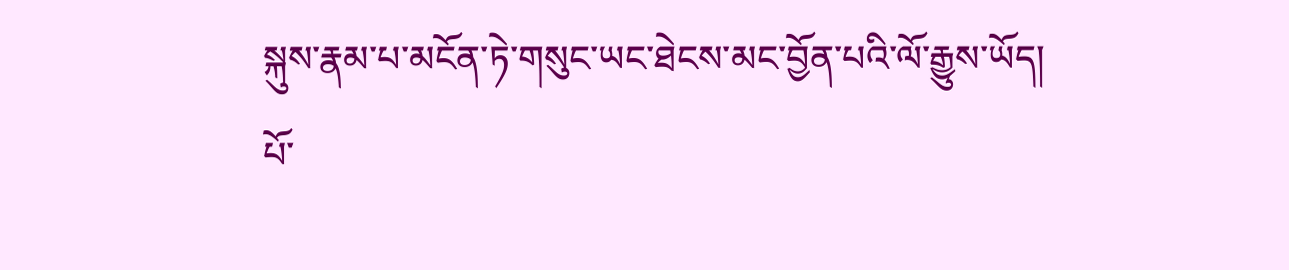སྐུས་རྣམ་པ་མངོན་ཏེ་གསུང་ཡང་ཐེངས་མང་བྱོན་པའི་ལོ་རྒྱུས་ཡོད།
པོ་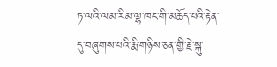ཏ་ལའི་ལམ་རིམ་ལྷ་ཁང་གི་མཆོད་པའི་རྟེན་དུ་བཞུགས་པའི་རྨི་གཉིས་ཅན་གྱི་རྗེ་སྐུ་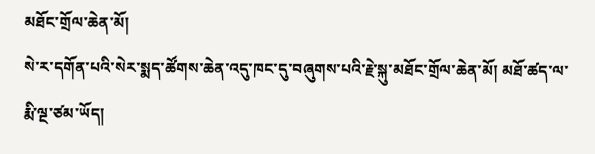མཐོང་གྲོལ་ཆེན་མོ།
སེ་ར་དགོན་པའི་སེར་སྨད་ཚོགས་ཆེན་འདུ་ཁང་དུ་བཞུགས་པའི་རྗེ་སྐུ་མཐོང་གྲོལ་ཆེན་མོ། མཐོ་ཚད་ལ་རྨི་ལྔ་ཙམ་ཡོད།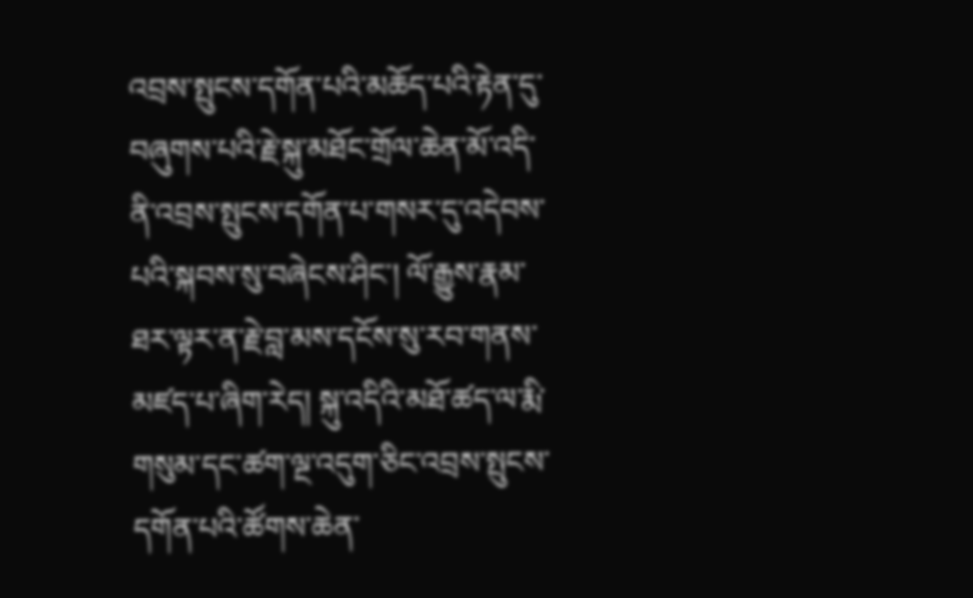འབྲས་སྤུངས་དགོན་པའི་མཆོད་པའི་རྟེན་དུ་བཞུགས་པའི་རྗེ་སྐུ་མཐོང་གྲོལ་ཆེན་མོ་འདི་ནི་འབྲས་སྤུངས་དགོན་པ་གསར་དུ་འདེབས་པའི་སྐབས་སུ་བཞེངས་ཤིང་། ལོ་རྒྱུས་རྣམ་ཐར་ལྟར་ན་རྗེ་བླ་མས་དངོས་སུ་རབ་གནས་མཛད་པ་ཞིག་རེད། སྐུ་འདིའི་མཐོ་ཚད་ལ་རྨི་གསུམ་དང་ཚག་ལྔ་འདུག་ཅིང་འབྲས་སྤུངས་དགོན་པའི་ཚོགས་ཆེན་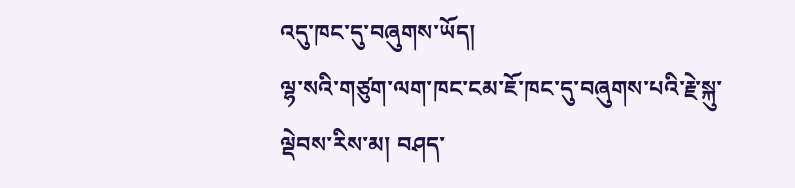འདུ་ཁང་དུ་བཞུགས་ཡོད།
ལྷ་སའི་གཙུག་ལག་ཁང་ངམ་ཇོ་ཁང་དུ་བཞུགས་པའི་རྗེ་སྐུ་ལྡེབས་རིས་མ། བཤད་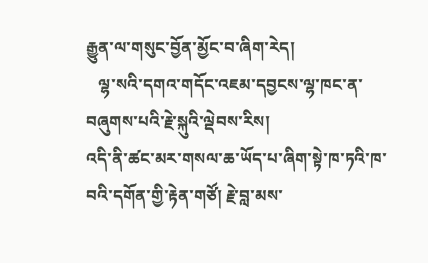རྒྱུན་ལ་གསུང་བྱོན་མྱོང་བ་ཞིག་རེད།
   ལྷ་སའི་དགའ་གདོང་འཇམ་དབྱངས་ལྷ་ཁང་ན་བཞུགས་པའི་རྗེ་སྐུའི་ལྡེབས་རིས།
འདི་ནི་ཚང་མར་གསལ་ཆ་ཡོད་པ་ཞིག་སྟེ་ཁ་ཏའི་ཁ་བའི་དགོན་གྱི་རྟེན་གཙོ། རྗེ་བླ་མས་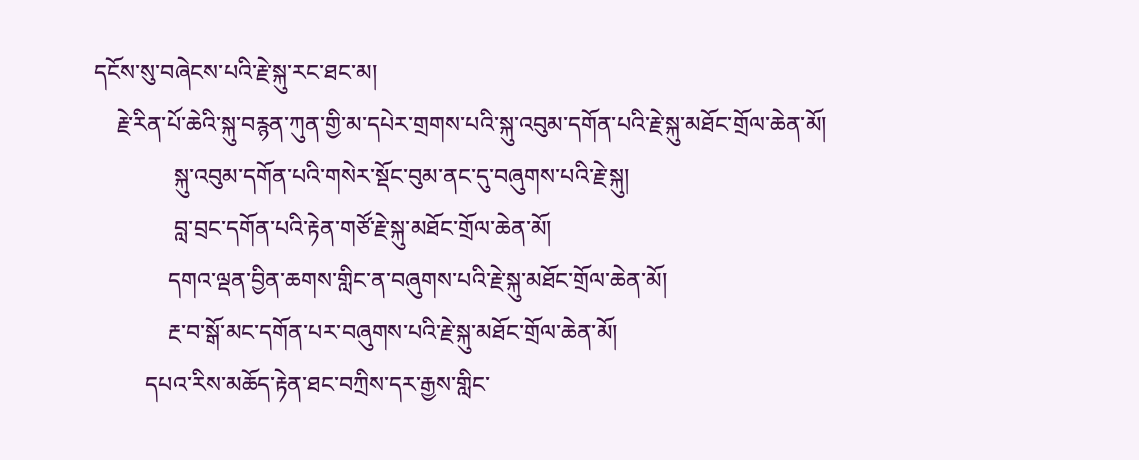དངོས་སུ་བཞེངས་པའི་རྗེ་སྐུ་རང་ཐང་མ།
    རྗེ་རིན་པོ་ཆེའི་སྐུ་བརྙན་ཀུན་གྱི་མ་དཔེར་གྲགས་པའི་སྐུ་འབུམ་དགོན་པའི་རྗེ་སྐུ་མཐོང་གྲོལ་ཆེན་མོ།
              སྐུ་འབུམ་དགོན་པའི་གསེར་སྡོང་བུམ་ནང་དུ་བཞུགས་པའི་རྗེ་སྐུ།
              བླ་བྲང་དགོན་པའི་རྟེན་གཙོ་རྗེ་སྐུ་མཐོང་གྲོལ་ཆེན་མོ།
             དགའ་ལྡན་བྱིན་ཆགས་གླིང་ན་བཞུགས་པའི་རྗེ་སྐུ་མཐོང་གྲོལ་ཆེན་མོ།
             རྔ་བ་སྒོ་མང་དགོན་པར་བཞུགས་པའི་རྗེ་སྐུ་མཐོང་གྲོལ་ཆེན་མོ།
         དཔའ་རིས་མཆོད་རྟེན་ཐང་བཀྲིས་དར་རྒྱས་གླིང་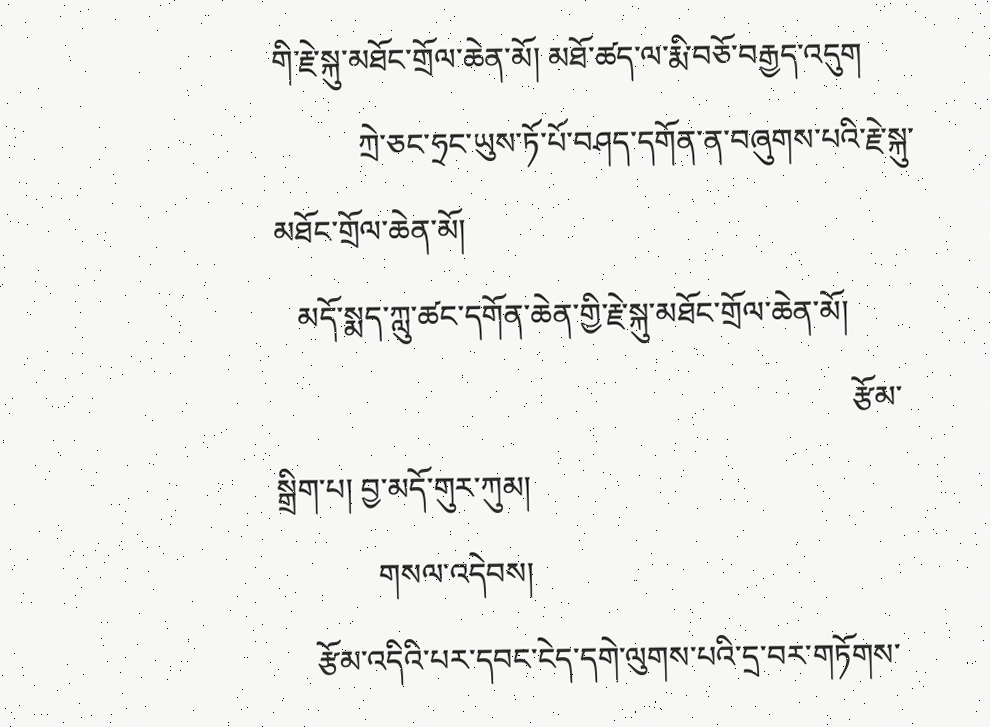གི་རྗེ་སྐུ་མཐོང་གྲོལ་ཆེན་མོ། མཐོ་ཚད་ལ་རྨི་བཅོ་བརྒྱད་འདུག
           ཀྲེ་ཅང་ཧྲང་ཡུས་ཏོ་པོ་བཤད་དགོན་ན་བཞུགས་པའི་རྗེ་སྐུ་མཐོང་གྲོལ་ཆེན་མོ།
   མདོ་སྨད་ཀླུ་ཚང་དགོན་ཆེན་གྱི་རྗེ་སྐུ་མཐོང་གྲོལ་ཆེན་མོ།
                                                                          རྩོམ་སྒྲིག་པ། བྱ་མདོ་གུར་ཀུམ།
             གསལ་འདེབས།
     རྩོམ་འདིའི་པར་དབང་ངེད་དགེ་ལུགས་པའི་དྲ་བར་གཏོགས་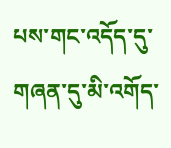པས་གང་འདོད་དུ་གཞན་དུ་མི་འགོད་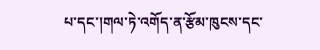པ་དང་།གལ་ཏེ་འགོད་ན་རྩོམ་ཁུངས་དང་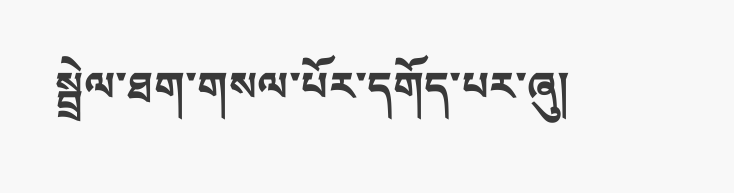སྦྲེལ་ཐག་གསལ་པོར་དགོད་པར་ཞུ།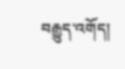བརྒྱུད་འགོད།